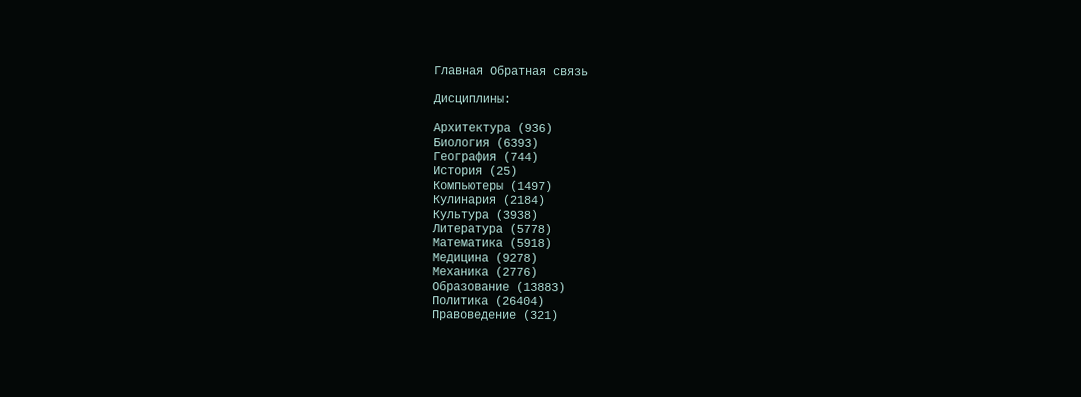Главная Обратная связь

Дисциплины:

Архитектура (936)
Биология (6393)
География (744)
История (25)
Компьютеры (1497)
Кулинария (2184)
Культура (3938)
Литература (5778)
Математика (5918)
Медицина (9278)
Механика (2776)
Образование (13883)
Политика (26404)
Правоведение (321)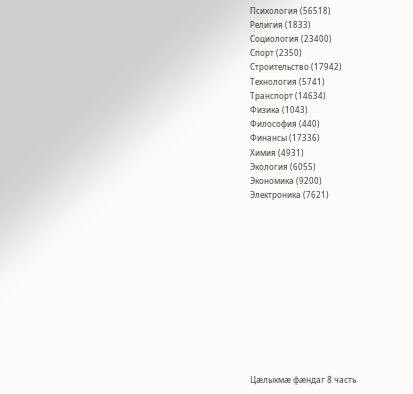Психология (56518)
Религия (1833)
Социология (23400)
Спорт (2350)
Строительство (17942)
Технология (5741)
Транспорт (14634)
Физика (1043)
Философия (440)
Финансы (17336)
Химия (4931)
Экология (6055)
Экономика (9200)
Электроника (7621)












Цæлыкмæ фæндаг 8 часть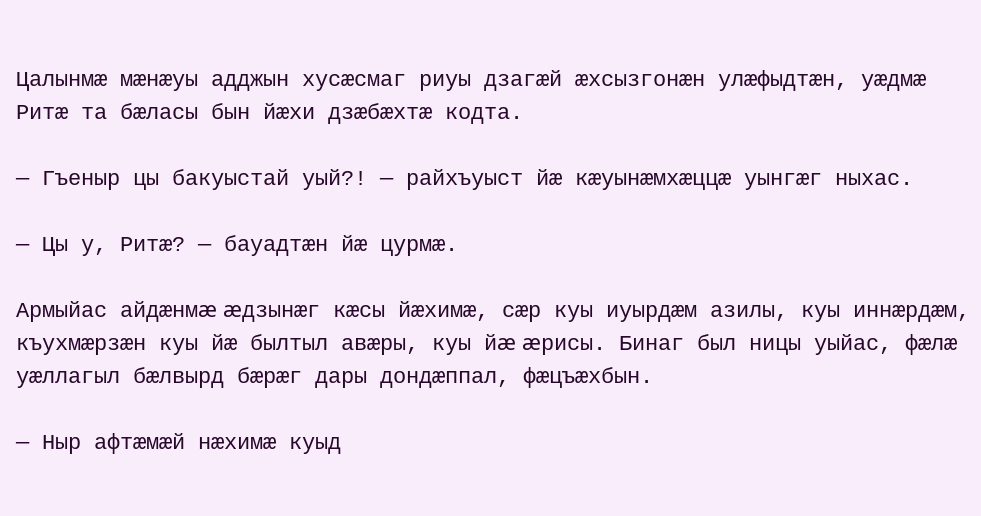Цалынмæ мæнæуы адджын хусæсмаг риуы дзагæй æхсызгонæн улæфыдтæн, уæдмæ Ритæ та бæласы бын йæхи дзæбæхтæ кодта.

— Гъеныр цы бакуыстай уый?! — райхъуыст йæ кæуынæмхæццæ уынгæг ныхас.

— Цы у, Ритæ? — бауадтæн йæ цурмæ.

Армыйас айдæнмæ æдзынæг кæсы йæхимæ, сæр куы иуырдæм азилы, куы иннæрдæм, къухмæрзæн куы йæ былтыл авæры, куы йæ æрисы. Бинаг был ницы уыйас, фæлæ уæллагыл бæлвырд бæрæг дары дондæппал, фæцъæхбын.

— Ныр афтæмæй нæхимæ куыд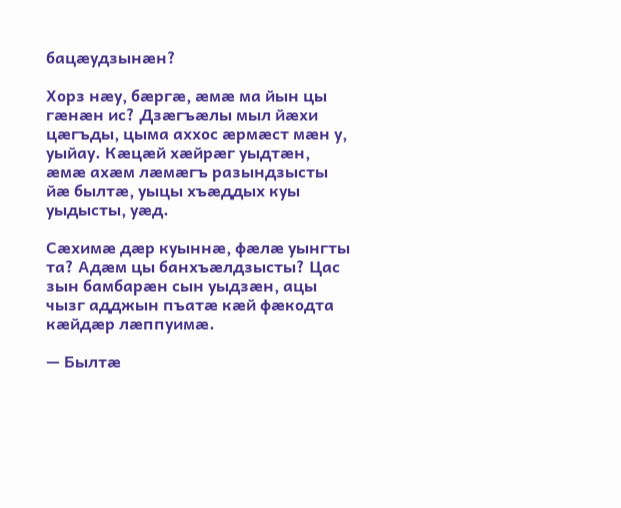бацæудзынæн?

Хорз нæу, бæргæ, æмæ ма йын цы гæнæн ис? Дзæгъæлы мыл йæхи цæгъды, цыма аххос æрмæст мæн у, уыйау. Кæцæй хæйрæг уыдтæн, æмæ ахæм лæмæгъ разындзысты йæ былтæ, уыцы хъæддых куы уыдысты, уæд.

Сæхимæ дæр куыннæ, фæлæ уынгты та? Адæм цы банхъæлдзысты? Цас зын бамбарæн сын уыдзæн, ацы чызг адджын пъатæ кæй фæкодта кæйдæр лæппуимæ.

— Былтæ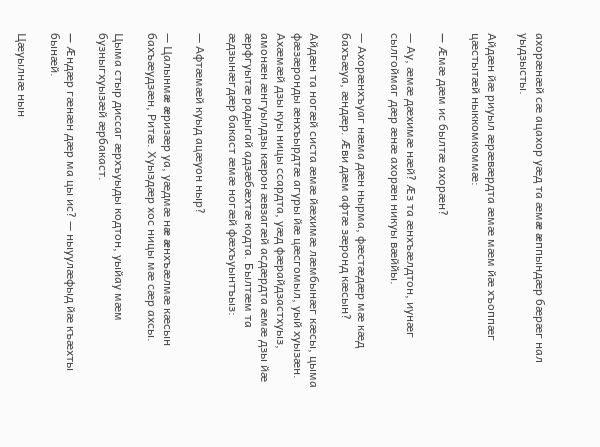ахорæнæй сæ ацахор уæд та æмæ æппындæр бæрæг нал уыдзысты.

Айдæн йæ риуыл æрæвæрдта æмæ мæм йæ хъоппæг цæстытæй ныккомкоммæ:

— Æмæ дæм ис былтæ ахорæн?

— Ау, æмæ дæхимæ нæй? Æз та æнхъæлдтон, иунæг сылгоймаг дæр æнæ ахорæн никуы вæййы.

— Ахорæнхъуаг нæма дæн нырма, фæстæдæр мæ кæд бахъæуа, æндæр. Æви дæм афтæ зæронд кæсын?

Айдæн та ногæй систа æмæ йæхимæ лæмбынæг кæсы, цыма фæзæронды æнхъырдтæ агуры йæ цæсгомыл, уый хуызæн. Ахæмæй дзы куы ницы ссардта, уæд фæрайдзастхуыз, амонæн æнгуылдзы кæрон æвзагæй асдæрдта æмæ дзы йæ æрфгуытæ радыгай адзæбæхтæ кодта. Былтæм та æдзынæгдæр бакаст æмæ ногæй фæхъуынтъыз:

— Афтæмæй куыд ацæуон ныр?

— Цалынмæ æризæр уа, уæдмæ нæ æнхъæлмæ кæсын бахъæудзæн, Ритæ. Хуыздæр хос ницы мæ сæр ахсы.

Цыма стыр диссаг æрхъуыды кодтон, уыйау мæм бузныгхуызæй æрбакаст.

— Æндæр гæнæн дæр ма цы ис? — ныуулæфыд йæ къæхты бынæй.

Цæуылнæ нын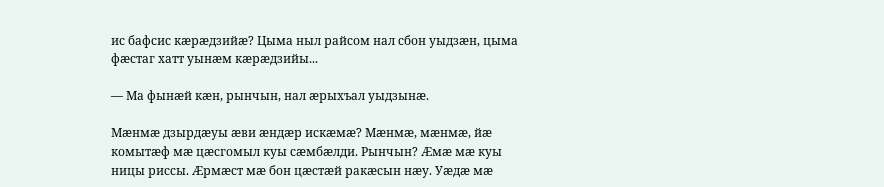ис бафсис кæрæдзийæ? Цыма ныл райсом нал сбон уыдзæн, цыма фæстаг хатт уынæм кæрæдзийы...

— Ма фынæй кæн, рынчын, нал æрыхъал уыдзынæ.

Мæнмæ дзырдæуы æви æндæр искæмæ? Мæнмæ, мæнмæ, йæ комытæф мæ цæсгомыл куы сæмбæлди. Рынчын? Æмæ мæ куы ницы риссы. Æрмæст мæ бон цæстæй ракæсын нæу. Уæдæ мæ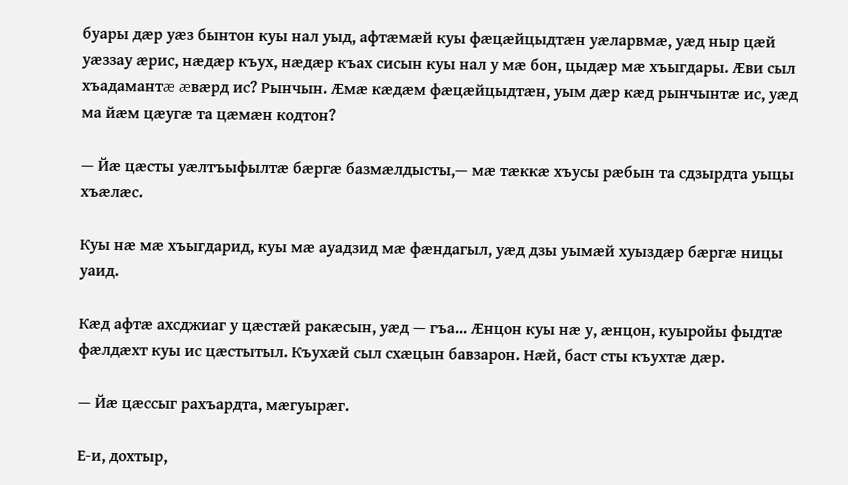буары дæр уæз бынтон куы нал уыд, афтæмæй куы фæцæйцыдтæн уæларвмæ, уæд ныр цæй уæззау æрис, нæдæр къух, нæдæр къах сисын куы нал у мæ бон, цыдæр мæ хъыгдары. Æви сыл хъадамантæ æвæрд ис? Рынчын. Æмæ кæдæм фæцæйцыдтæн, уым дæр кæд рынчынтæ ис, уæд ма йæм цæугæ та цæмæн кодтон?

— Йæ цæсты уæлтъыфылтæ бæргæ базмæлдысты,— мæ тæккæ хъусы рæбын та сдзырдта уыцы хъæлæс.

Куы нæ мæ хъыгдарид, куы мæ ауадзид мæ фæндагыл, уæд дзы уымæй хуыздæр бæргæ ницы уаид.

Кæд афтæ ахсджиаг у цæстæй ракæсын, уæд — гъа... Æнцон куы нæ у, æнцон, куыройы фыдтæ фæлдæхт куы ис цæстытыл. Къухæй сыл схæцын бавзарон. Нæй, баст сты къухтæ дæр.

— Йæ цæссыг рахъардта, мæгуырæг.

Е-и, дохтыр,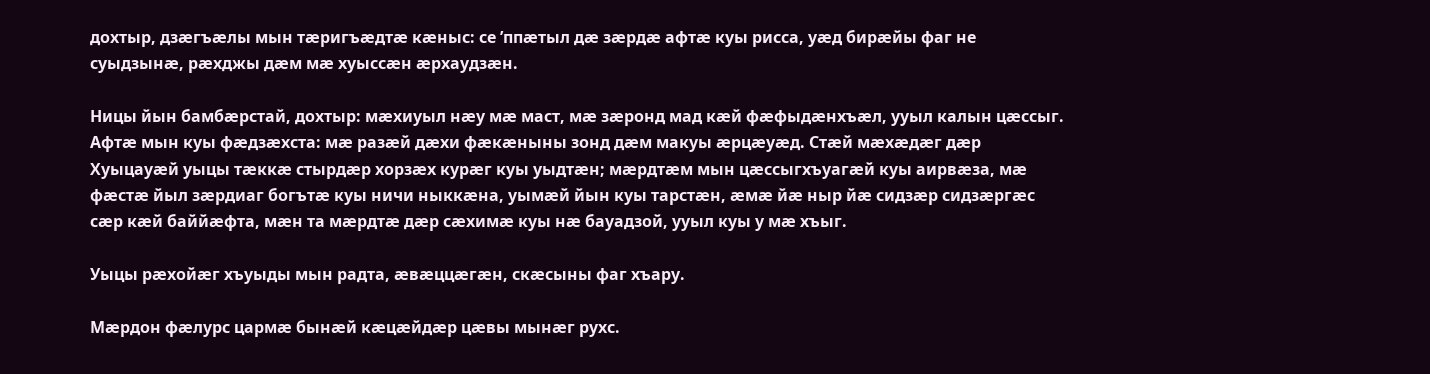дохтыр, дзæгъæлы мын тæригъæдтæ кæныс: се ’ппæтыл дæ зæрдæ афтæ куы рисса, уæд бирæйы фаг не суыдзынæ, рæхджы дæм мæ хуыссæн æрхаудзæн.

Ницы йын бамбæрстай, дохтыр: мæхиуыл нæу мæ маст, мæ зæронд мад кæй фæфыдæнхъæл, ууыл калын цæссыг. Афтæ мын куы фæдзæхста: мæ разæй дæхи фæкæныны зонд дæм макуы æрцæуæд. Стæй мæхæдæг дæр Хуыцауæй уыцы тæккæ стырдæр хорзæх курæг куы уыдтæн; мæрдтæм мын цæссыгхъуагæй куы аирвæза, мæ фæстæ йыл зæрдиаг богътæ куы ничи ныккæна, уымæй йын куы тарстæн, æмæ йæ ныр йæ сидзæр сидзæргæс сæр кæй баййæфта, мæн та мæрдтæ дæр сæхимæ куы нæ бауадзой, ууыл куы у мæ хъыг.

Уыцы рæхойæг хъуыды мын радта, æвæццæгæн, скæсыны фаг хъару.

Мæрдон фæлурс цармæ бынæй кæцæйдæр цæвы мынæг рухс.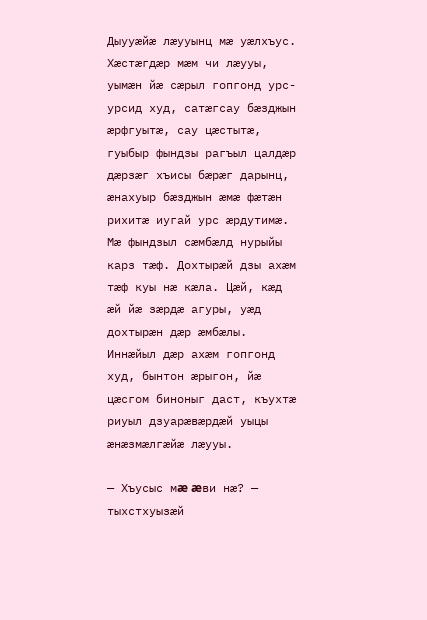Дыууæйæ лæууынц мæ уæлхъус. Хæстæгдæр мæм чи лæууы, уымæн йæ сæрыл гопгонд урс-урсид худ, сатæгсау бæзджын æрфгуытæ, сау цæстытæ, гуыбыр фындзы рагъыл цалдæр дæрзæг хъисы бæрæг дарынц, æнахуыр бæзджын æмæ фæтæн рихитæ иугай урс æрдутимæ. Мæ фындзыл сæмбæлд нурыйы карз тæф. Дохтырæй дзы ахæм тæф куы нæ кæла. Цæй, кæд æй йæ зæрдæ агуры, уæд дохтырæн дæр æмбæлы. Иннæйыл дæр ахæм гопгонд худ, бынтон æрыгон, йæ цæсгом биноныг даст, къухтæ риуыл дзуарæвæрдæй уыцы æнæзмæлгæйæ лæууы.

— Хъусыс мæ æви нæ? — тыхстхуызæй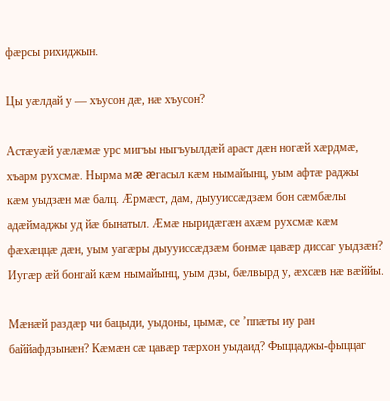фæрсы рихиджын.

Цы уæлдай у — хъусон дæ, нæ хъусон?

Астæуæй уæлæмæ урс мигъы ныгъуылдæй араст дæн ногæй хæрдмæ, хъарм рухсмæ. Нырма мæ æгасыл кæм нымайынц, уым афтæ раджы кæм уыдзæн мæ балц. Æрмæст, дам, дыууиссæдзæм бон сæмбæлы адæймаджы уд йæ бынатыл. Æмæ ныридæгæн ахæм рухсмæ кæм фæхæццæ дæн, уым уагæры дыууиссæдзæм бонмæ цавæр диссаг уыдзæн? Иугæр æй бонгай кæм нымайынц, уым дзы, бæлвырд у, æхсæв нæ вæййы.

Мæнæй раздæр чи бацыди, уыдоны, цымæ, се ’ппæты иу ран баййафдзынæн? Кæмæн сæ цавæр тæрхон уыдаид? Фыццаджы-фыццаг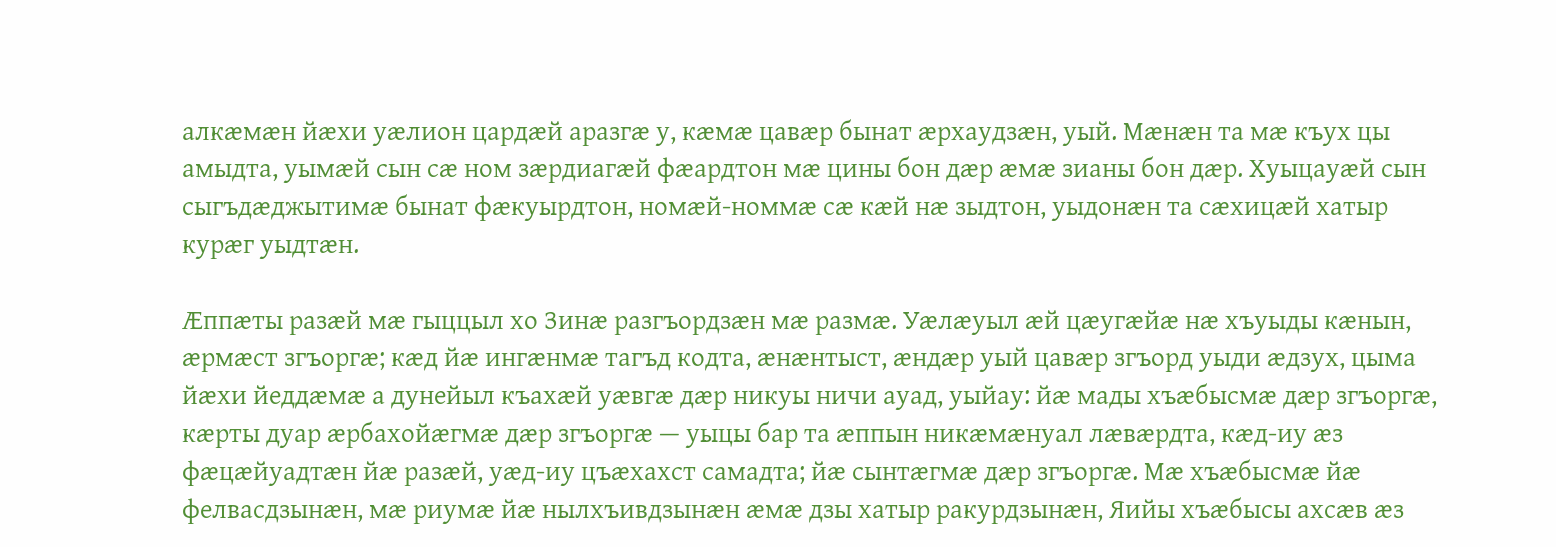алкæмæн йæхи уæлион цардæй аразгæ у, кæмæ цавæр бынат æрхаудзæн, уый. Мæнæн та мæ къух цы амыдта, уымæй сын сæ ном зæрдиагæй фæардтон мæ цины бон дæр æмæ зианы бон дæр. Хуыцауæй сын сыгъдæджытимæ бынат фæкуырдтон, номæй-номмæ сæ кæй нæ зыдтон, уыдонæн та сæхицæй хатыр курæг уыдтæн.

Æппæты разæй мæ гыццыл хо Зинæ разгъордзæн мæ размæ. Уæлæуыл æй цæугæйæ нæ хъуыды кæнын, æрмæст згъоргæ; кæд йæ ингæнмæ тагъд кодта, æнæнтыст, æндæр уый цавæр згъорд уыди æдзух, цыма йæхи йеддæмæ а дунейыл къахæй уæвгæ дæр никуы ничи ауад, уыйау: йæ мады хъæбысмæ дæр згъоргæ, кæрты дуар æрбахойæгмæ дæр згъоргæ — уыцы бар та æппын никæмæнуал лæвæрдта, кæд-иу æз фæцæйуадтæн йæ разæй, уæд-иу цъæхахст самадта; йæ сынтæгмæ дæр згъоргæ. Мæ хъæбысмæ йæ фелвасдзынæн, мæ риумæ йæ нылхъивдзынæн æмæ дзы хатыр ракурдзынæн, Яийы хъæбысы ахсæв æз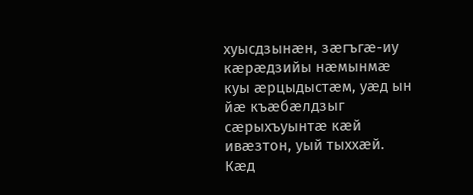хуысдзынæн, зæгъгæ-иу кæрæдзийы нæмынмæ куы æрцыдыстæм, уæд ын йæ къæбæлдзыг сæрыхъуынтæ кæй ивæзтон, уый тыххæй. Кæд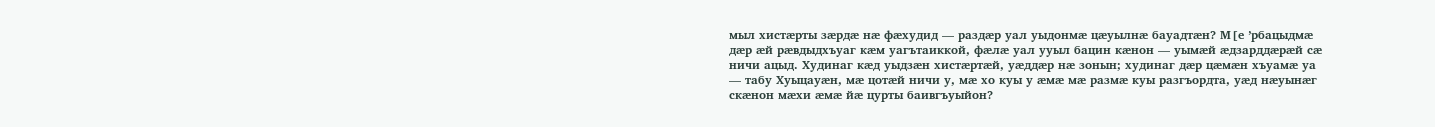мыл хистæрты зæрдæ нæ фæхудид — раздæр уал уыдонмæ цæуылнæ бауадтæн? М[е ’рбацыдмæ дæр æй рæвдыдхъуаг кæм уагътаиккой, фæлæ уал ууыл бацин кæнон — уымæй æдзарддæрæй сæ ничи ацыд. Худинаг кæд уыдзæн хистæртæй, уæддæр нæ зонын; худинаг дæр цæмæн хъуамæ уа — табу Хуыцауæн, мæ цотæй ничи у, мæ хо куы у æмæ мæ размæ куы разгъордта, уæд нæуынæг скæнон мæхи æмæ йæ цурты баивгъуыйон?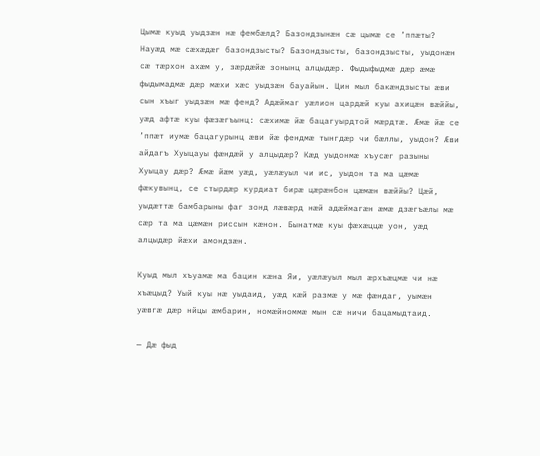Цымæ куыд уыдзæн нæ фембæлд? Базондзынæн сæ цымæ се ’ппæты? Науæд мæ сæхæдæг базондзысты? Базондзысты, базондзысты, уыдонæн сæ тæрхон ахæм у, зæрдæйæ зонынц алцыдæр. Фыдыфыдмæ дæр æмæ фыдымадмæ дæр мæхи хæс уыдзæн бауайын. Цин мыл бакæндзысты æви сын хъыг уыдзæн мæ фенд? Адæймаг уæлион цардæй куы ахицæн вæййы, уæд афтæ куы фæзæгъынц: сæхимæ йæ бацагуырдтой мæрдтæ. Æмæ йæ се ’ппæт иумæ бацагурынц æви йæ фендмæ тынгдæр чи бæллы, уыдон? Æви айдагъ Хуыцауы фæндæй у алцыдæр? Кæд уыдонмæ хъусæг разыны Хуыцау дæр? Æмæ йæм уæд, уæлæуыл чи ис, уыдон та ма цæмæ фæкувынц, се стырдæр курдиат бирæ цæрæнбон цæмæн вæййы? Цæй, уыдæттæ бамбарыны фаг зонд лæвæрд нæй адæймагæн æмæ дзæгъæлы мæ сæр та ма цæмæн риссын кæнон. Бынатмæ куы фæхæццæ уон, уæд алцыдæр йæхи амондзæн.

Куыд мыл хъуамæ ма бацин кæна Яи, уæлæуыл мыл æрхъæцмæ чи нæ хъæцыд? Уый куы нæ уыдаид, уæд кæй размæ у мæ фæндаг, уымæн уæвгæ дæр нйцы æмбарин, номæйноммæ мын сæ ничи бацамыдтаид.

— Дæ фыд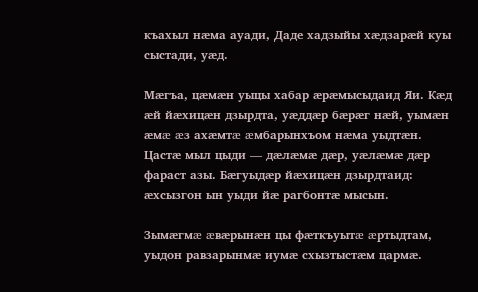къахыл нæма ауади, Даде хадзыйы хæдзарæй куы сыстади, уæд.

Мæгъа, цæмæн уыцы хабар æрæмысыдаид Яи. Кæд æй йæхицæн дзырдта, уæддæр бæрæг нæй, уымæн æмæ æз ахæмтæ æмбарынхъом нæма уыдтæн. Цастæ мыл цыди — дæлæмæ дæр, уæлæмæ дæр фараст азы. Бæгуыдæр йæхицæн дзырдтаид: æхсызгон ын уыди йæ рагбонтæ мысын.

Зымæгмæ æвæрынæн цы фæткъуытæ æртыдтам, уыдон равзарынмæ иумæ схызтыстæм цармæ.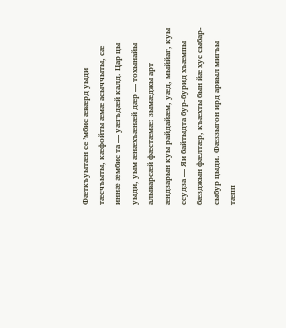Фæткъуытæн се ’мбис æвæрд уыди тæсчъыты, кæфойты æмæ асыччыты, сæ иннæ æмбис та — уæгъдæй калд. Цар цы уыди, уым æнæхъæнæй дæр — тохынайы алыварсæй фæстæмæ: зымæджы арт æндзарын куы райдайæм, уæд, мыййаг, куы ссудза — Яи байтыдта бур-бурид хъæмпы бæзджын фæлтæр, къæхты бын йæ хус сыбар-сыбур цыди. Фæззыгон ирд арвыл мигъы тæпп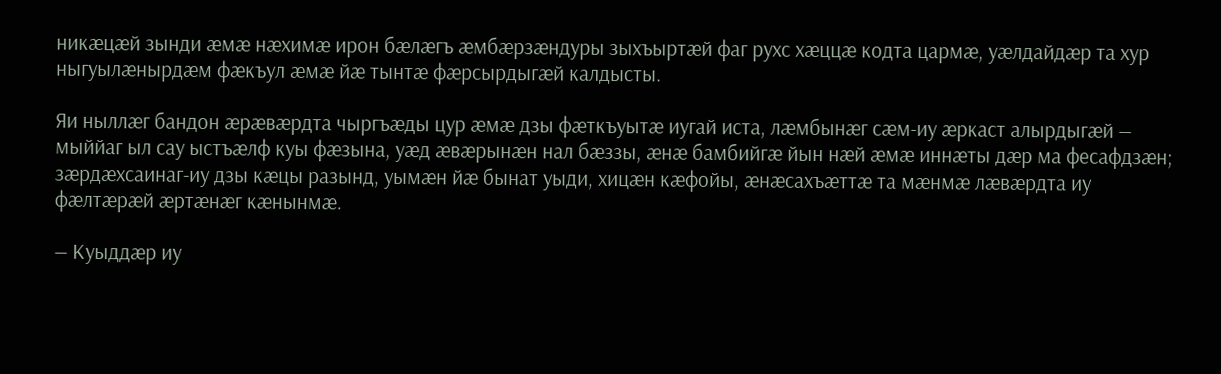никæцæй зынди æмæ нæхимæ ирон бæлæгъ æмбæрзæндуры зыхъыртæй фаг рухс хæццæ кодта цармæ, уæлдайдæр та хур ныгуылæнырдæм фæкъул æмæ йæ тынтæ фæрсырдыгæй калдысты.

Яи ныллæг бандон æрæвæрдта чыргъæды цур æмæ дзы фæткъуытæ иугай иста, лæмбынæг сæм-иу æркаст алырдыгæй — мыййаг ыл сау ыстъæлф куы фæзына, уæд æвæрынæн нал бæззы, æнæ бамбийгæ йын нæй æмæ иннæты дæр ма фесафдзæн; зæрдæхсаинаг-иу дзы кæцы разынд, уымæн йæ бынат уыди, хицæн кæфойы, æнæсахъæттæ та мæнмæ лæвæрдта иу фæлтæрæй æртæнæг кæнынмæ.

— Куыддæр иу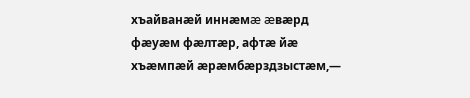хъайванæй иннæмæ æвæрд фæуæм фæлтæр, афтæ йæ хъæмпæй æрæмбæрздзыстæм,—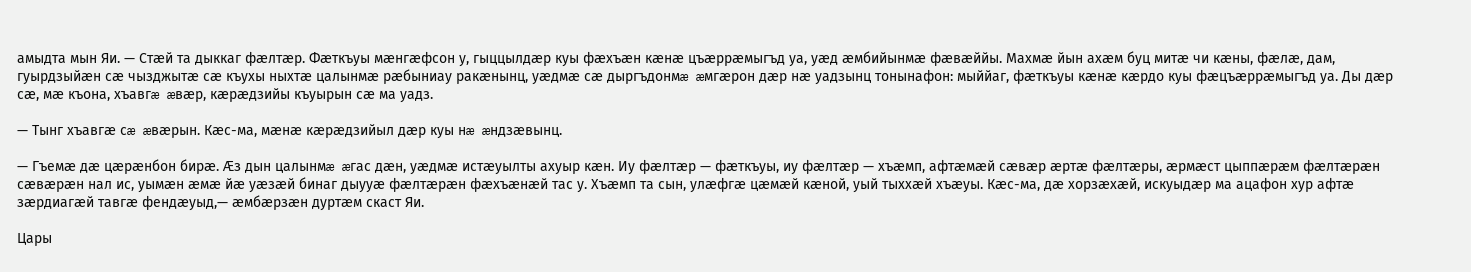амыдта мын Яи. — Стæй та дыккаг фæлтæр. Фæткъуы мæнгæфсон у, гыццылдæр куы фæхъæн кæнæ цъæррæмыгъд уа, уæд æмбийынмæ фæвæййы. Махмæ йын ахæм буц митæ чи кæны, фæлæ, дам, гуырдзыйæн сæ чызджытæ сæ къухы ныхтæ цалынмæ рæбыниау ракæнынц, уæдмæ сæ дыргъдонмæ æмгæрон дæр нæ уадзынц тонынафон: мыййаг, фæткъуы кæнæ кæрдо куы фæцъæррæмыгъд уа. Ды дæр сæ, мæ къона, хъавгæ æвæр, кæрæдзийы къуырын сæ ма уадз.

— Тынг хъавгæ сæ æвæрын. Кæс-ма, мæнæ кæрæдзийыл дæр куы нæ æндзæвынц.

— Гъемæ дæ цæрæнбон бирæ. Æз дын цалынмæ æгас дæн, уæдмæ истæуылты ахуыр кæн. Иу фæлтæр — фæткъуы, иу фæлтæр — хъæмп, афтæмæй сæвæр æртæ фæлтæры, æрмæст цыппæрæм фæлтæрæн сæвæрæн нал ис, уымæн æмæ йæ уæзæй бинаг дыууæ фæлтæрæн фæхъæнæй тас у. Хъæмп та сын, улæфгæ цæмæй кæной, уый тыххæй хъæуы. Кæс-ма, дæ хорзæхæй, искуыдæр ма ацафон хур афтæ зæрдиагæй тавгæ фендæуыд,— æмбæрзæн дуртæм скаст Яи.

Цары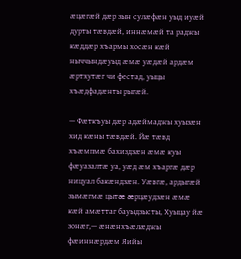æцæгæй дæр зын сулæфæн уыд иуæй дурты тæвдæй, иннæмæй та раджы кæддæр хъармы хосæн кæй ныччындæуыд æмæ уæдæй ардæм æртхутæг чи фестад, уыцы хъæдфадæнты рыгæй.

— Фæткъуы дæр адæймаджы хуызæн хид кæны тæвдæй. Йæ тæвд хъæмпмæ бахиздзæн æмæ куы фæуазалтæ уа, уæд æм хъаргæ дæр ницуал бакæндзæн. Уæвгæ, ардыгæй зымæгмæ цытæ æрцæудзæн æмæ кæй амæттаг бауыдзысты, Хуыцау йæ зонæг,— æнæнхъæлæджы фæиннæрдæм Яийы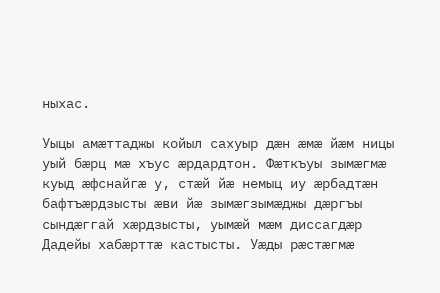ныхас.

Уыцы амæттаджы койыл сахуыр дæн æмæ йæм ницы уый бæрц мæ хъус æрдардтон. Фæткъуы зымæгмæ куыд æфснайгæ у, стæй йæ немыц иу æрбадтæн бафтъæрдзысты æви йæ зымæгзымæджы дæргъы сындæггай хæрдзысты, уымæй мæм диссагдæр Дадейы хабæрттæ кастысты. Уæды рæстæгмæ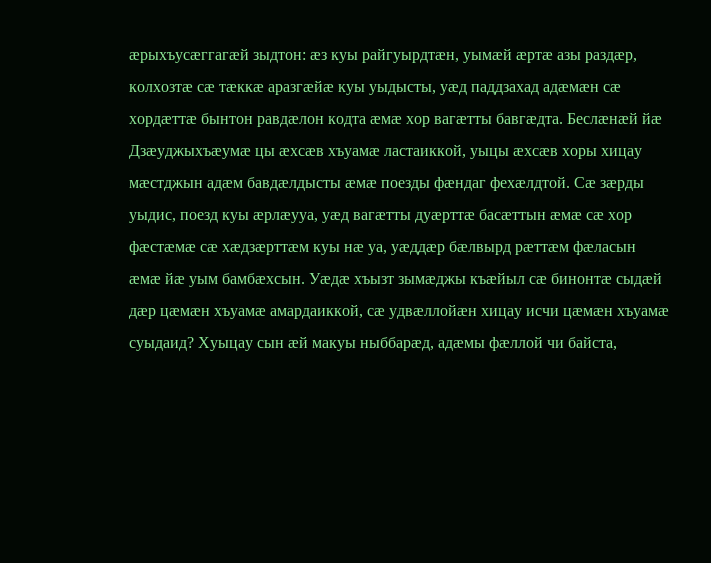æрыхъусæггагæй зыдтон: æз куы райгуырдтæн, уымæй æртæ азы раздæр, колхозтæ сæ тæккæ аразгæйæ куы уыдысты, уæд паддзахад адæмæн сæ хордæттæ бынтон равдæлон кодта æмæ хор вагæтты бавгæдта. Беслæнæй йæ Дзæуджыхъæумæ цы æхсæв хъуамæ ластаиккой, уыцы æхсæв хоры хицау мæстджын адæм бавдæлдысты æмæ поезды фæндаг фехæлдтой. Сæ зæрды уыдис, поезд куы æрлæууа, уæд вагæтты дуæрттæ басæттын æмæ сæ хор фæстæмæ сæ хæдзæрттæм куы нæ уа, уæддæр бæлвырд рæттæм фæласын æмæ йæ уым бамбæхсын. Уæдæ хъызт зымæджы къæйыл сæ бинонтæ сыдæй дæр цæмæн хъуамæ амардаиккой, сæ удвæллойæн хицау исчи цæмæн хъуамæ суыдаид? Хуыцау сын æй макуы ныббарæд, адæмы фæллой чи байста,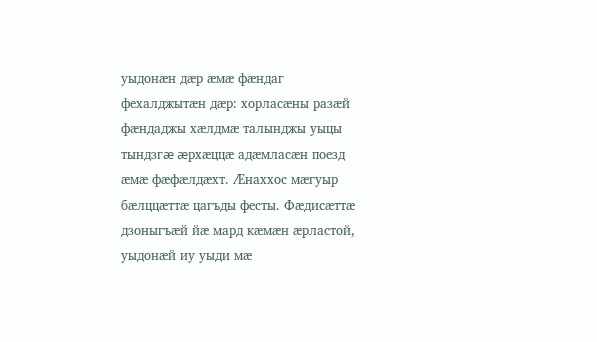уыдонæн дæр æмæ фæндаг фехалджытæн дæр: хорласæны разæй фæндаджы хæлдмæ талынджы уыцы тындзгæ æрхæццæ адæмласæн поезд æмæ фæфæлдæхт. Æнаххос мæгуыр бæлццæттæ цагъды фесты. Фæдисæттæ дзоныгъæй йæ мард кæмæн æрластой, уыдонæй иу уыди мæ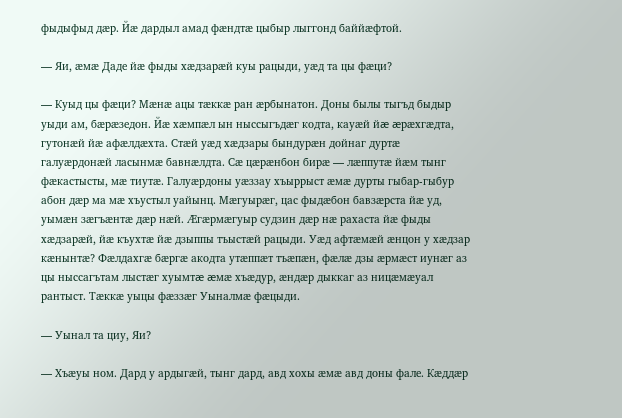фыдыфыд дæр. Йæ дардыл амад фæндтæ цыбыр лыггонд баййæфтой.

— Яи, æмæ Даде йæ фыды хæдзарæй куы рацыди, уæд та цы фæци?

— Куыд цы фæци? Мæнæ ацы тæккæ ран æрбынатон. Доны былы тыгъд быдыр уыди ам, бæрæзедон. Йæ хæмпæл ын ныссыгъдæг кодта, кауæй йæ æрæхгæдта, гутонæй йæ афæлдæхта. Стæй уæд хæдзары бындурæн дойнаг дуртæ галуæрдонæй ласынмæ бавнæлдта. Сæ цæрæнбон бирæ — лæппутæ йæм тынг фæкастысты, мæ тиутæ. Галуæрдоны уæззау хъыррыст æмæ дурты гыбар-гыбур абон дæр ма мæ хъустыл уайынц. Мæгуырæг, цас фыдæбон бавзæрста йæ уд, уымæн зæгъæнтæ дæр нæй. Æгæрмæгуыр судзин дæр нæ рахаста йæ фыды хæдзарæй, йæ къухтæ йæ дзыппы тъыстæй рацыди. Уæд афтæмæй æнцон у хæдзар кæнынтæ? Фæлдахгæ бæргæ акодта утæппæт тъæпæн, фæлæ дзы æрмæст иунæг аз цы ныссагътам лыстæг хуымтæ æмæ хъæдур, æндæр дыккаг аз ницæмæуал рантыст. Тæккæ уыцы фæззæг Уыналмæ фæцыди.

— Уынал та циу, Яи?

— Хъæуы ном. Дард у ардыгæй, тынг дард, авд хохы æмæ авд доны фале. Кæддæр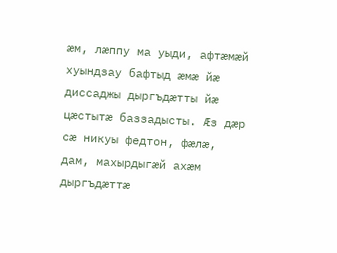æм, лæппу ма уыди, афтæмæй хуындзау бафтыд æмæ йæ диссаджы дыргъдæтты йæ цæстытæ баззадысты. Æз дæр сæ никуы федтон, фæлæ, дам, махырдыгæй ахæм дыргъдæттæ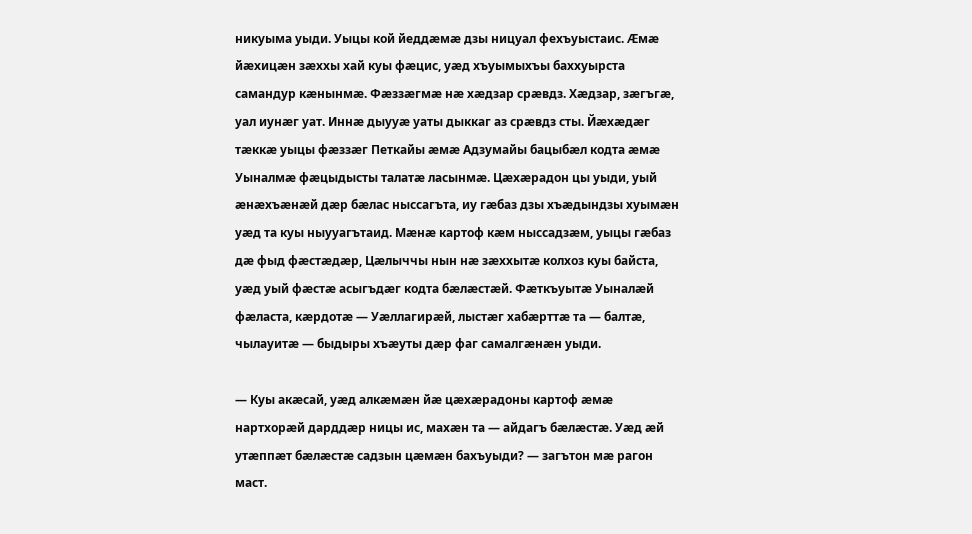никуыма уыди. Уыцы кой йеддæмæ дзы ницуал фехъуыстаис. Æмæ йæхицæн зæххы хай куы фæцис, уæд хъуымыхъы баххуырста самандур кæнынмæ. Фæззæгмæ нæ хæдзар срæвдз. Хæдзар, зæгъгæ, уал иунæг уат. Иннæ дыууæ уаты дыккаг аз срæвдз сты. Йæхæдæг тæккæ уыцы фæззæг Петкайы æмæ Адзумайы бацыбæл кодта æмæ Уыналмæ фæцыдысты талатæ ласынмæ. Цæхæрадон цы уыди, уый æнæхъæнæй дæр бæлас ныссагъта, иу гæбаз дзы хъæдындзы хуымæн уæд та куы ныууагътаид. Мæнæ картоф кæм ныссадзæм, уыцы гæбаз дæ фыд фæстæдæр, Цæлыччы нын нæ зæххытæ колхоз куы байста, уæд уый фæстæ асыгъдæг кодта бæлæстæй. Фæткъуытæ Уыналæй фæласта, кæрдотæ — Уæллагирæй, лыстæг хабæрттæ та — балтæ, чылауитæ — быдыры хъæуты дæр фаг самалгæнæн уыди.

— Куы акæсай, уæд алкæмæн йæ цæхæрадоны картоф æмæ нартхорæй дарддæр ницы ис, махæн та — айдагъ бæлæстæ. Уæд æй утæппæт бæлæстæ садзын цæмæн бахъуыди? — загътон мæ рагон маст.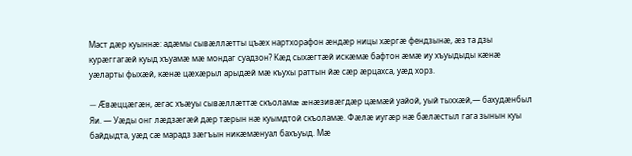Маст дæр куыннæ: адæмы сывæллæтты цъæх нартхорафон æндæр ницы хæргæ фендзынæ, æз та дзы курæггагæй куыд хъуамæ мæ мондаг суадзон? Кæд сыхæгтæй искæмæ бафтон æмæ иу хъуыдыды кæнæ уæларты фыхæй, кæнæ цæхæрыл арыдæй мæ къухы раттын йæ сæр æрцахса, уæд хорз.

— Æвæццæгæн, æгас хъæуы сывæллæттæ скъоламæ æнæзивæгдæр цæмæй уайой, уый тыххæй,— бахудæнбыл Яи. — Уæды онг лæдзæгæй дæр тæрын нæ куымдтой скъоламæ. Фæлæ иугæр нæ бæлæстыл гага зынын куы байдыдта, уæд сæ марадз зæгъын никæмæнуал бахъуыд. Мæ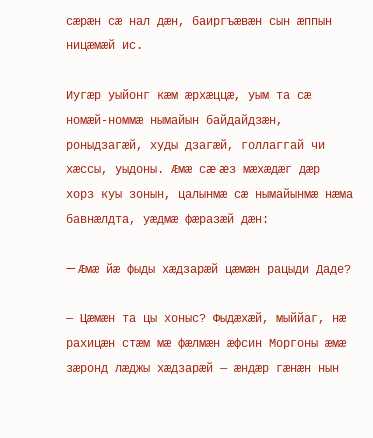сæрæн сæ нал дæн, баиргъæвæн сын æппын ницæмæй ис.

Иугæр уыйонг кæм æрхæццæ, уым та сæ номæй-номмæ нымайын байдайдзæн, роныдзагæй, худы дзагæй, голлаггай чи хæссы, уыдоны. Æмæ сæ æз мæхæдæг дæр хорз куы зонын, цалынмæ сæ нымайынмæ нæма бавнæлдта, уæдмæ фæразæй дæн:

— Æмæ йæ фыды хæдзарæй цæмæн рацыди Даде?

— Цæмæн та цы хоныс? Фыдæхæй, мыййаг, нæ рахицæн стæм мæ фæлмæн æфсин Моргоны æмæ зæронд лæджы хæдзарæй — æндæр гæнæн нын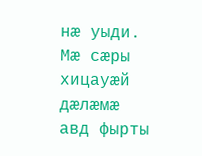нæ уыди. Мæ сæры хицауæй дæлæмæ авд фырты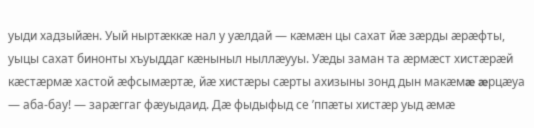уыди хадзыйæн. Уый ныртæккæ нал у уæлдай — кæмæн цы сахат йæ зæрды æрæфты, уыцы сахат бинонты хъуыддаг кæныныл ныллæууы. Уæды заман та æрмæст хистæрæй кæстæрмæ хастой æфсымæртæ, йæ хистæры сæрты ахизыны зонд дын макæмæ æрцæуа — аба-бау! — зарæггаг фæуыдаид. Дæ фыдыфыд се ’ппæты хистæр уыд æмæ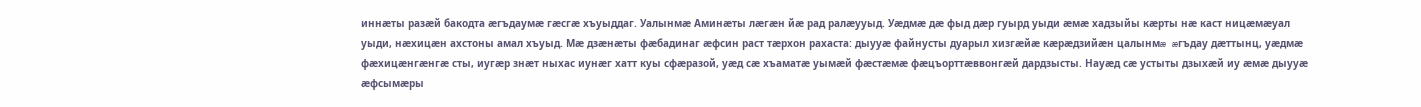иннæты разæй бакодта æгъдаумæ гæсгæ хъуыддаг. Уалынмæ Аминæты лæгæн йæ рад ралæууыд. Уæдмæ дæ фыд дæр гуырд уыди æмæ хадзыйы кæрты нæ каст ницæмæуал уыди, нæхицæн ахстоны амал хъуыд. Мæ дзæнæты фæбадинаг æфсин раст тæрхон рахаста: дыууæ файнусты дуарыл хизгæйæ кæрæдзийæн цалынмæ æгъдау дæттынц, уæдмæ фæхицæнгæнгæ сты, иугæр знæт ныхас иунæг хатт куы сфæразой, уæд сæ хъаматæ уымæй фæстæмæ фæцъорттæввонгæй дардзысты. Науæд сæ устыты дзыхæй иу æмæ дыууæ æфсымæры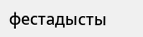фестадысты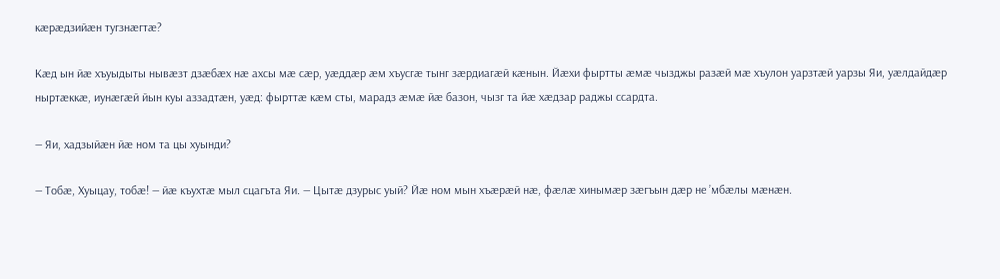кæрæдзийæн тугзнæгтæ?

Кæд ын йæ хъуыдыты нывæзт дзæбæх нæ ахсы мæ сæр, уæддæр æм хъусгæ тынг зæрдиагæй кæнын. Йæхи фыртты æмæ чызджы разæй мæ хъулон уарзтæй уарзы Яи, уæлдайдæр ныртæккæ, иунæгæй йын куы аззадтæн, уæд: фырттæ кæм сты, марадз æмæ йæ базон, чызг та йæ хæдзар раджы ссардта.

— Яи, хадзыйæн йæ ном та цы хуынди?

— Тобæ, Хуыцау, тобæ! — йæ къухтæ мыл сцагъта Яи. — Цытæ дзурыс уый? Йæ ном мын хъæрæй нæ, фæлæ хинымæр зæгъын дæр не ’мбæлы мæнæн.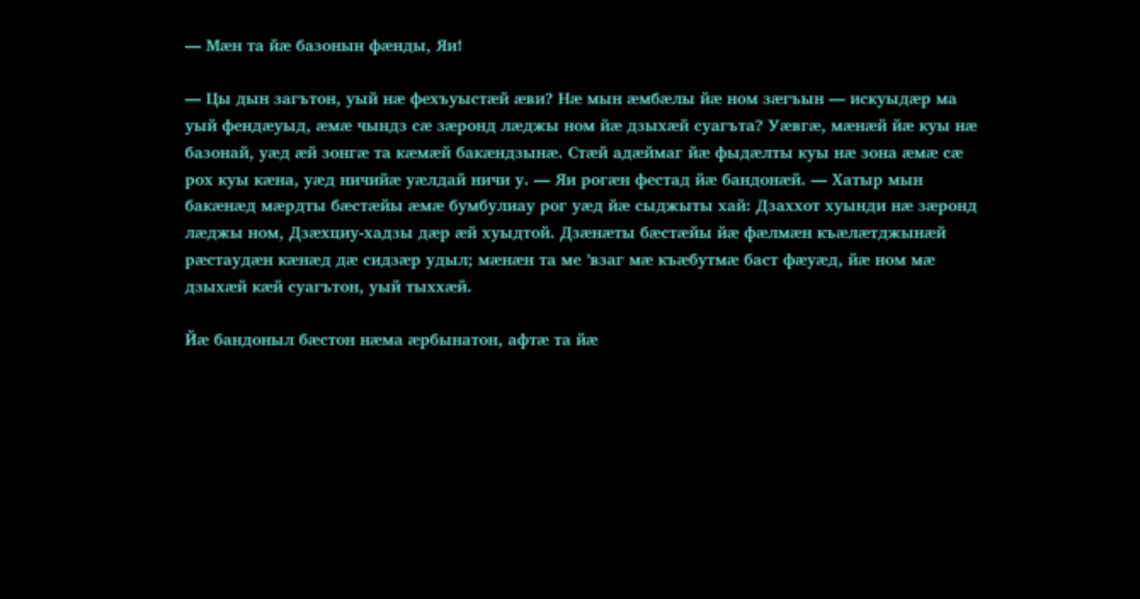— Мæн та йæ базонын фæнды, Яи!

— Цы дын загътон, уый нæ фехъуыстæй æви? Нæ мын æмбæлы йæ ном зæгъын — искуыдæр ма уый фендæуыд, æмæ чындз сæ зæронд лæджы ном йæ дзыхæй суагъта? Уæвгæ, мæнæй йæ куы нæ базонай, уæд æй зонгæ та кæмæй бакæндзынæ. Стæй адæймаг йæ фыдæлты куы нæ зона æмæ сæ рох куы кæна, уæд ничийæ уæлдай ничи у. — Яи рогæн фестад йæ бандонæй. — Хатыр мын бакæнæд мæрдты бæстæйы æмæ бумбулиау рог уæд йæ сыджыты хай: Дзаххот хуынди нæ зæронд лæджы ном, Дзæхциу-хадзы дæр æй хуыдтой. Дзæнæты бæстæйы йæ фæлмæн къæлæтджынæй рæстаудæн кæнæд дæ сидзæр удыл; мæнæн та ме ’взаг мæ къæбутмæ баст фæуæд, йæ ном мæ дзыхæй кæй суагътон, уый тыххæй.

Йæ бандоныл бæстон нæма æрбынатон, афтæ та йæ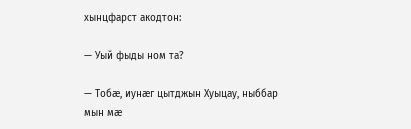хынцфарст акодтон:

— Уый фыды ном та?

— Тобæ, иунæг цытджын Хуыцау, ныббар мын мæ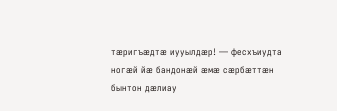тæригъæдтæ иууылдæр! — фесхъиудта ногæй йæ бандонæй æмæ сæрбæттæн бынтон дæлиау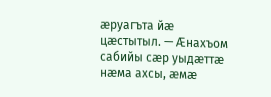æруагъта йæ цæстытыл. — Æнахъом сабийы сæр уыдæттæ нæма ахсы, æмæ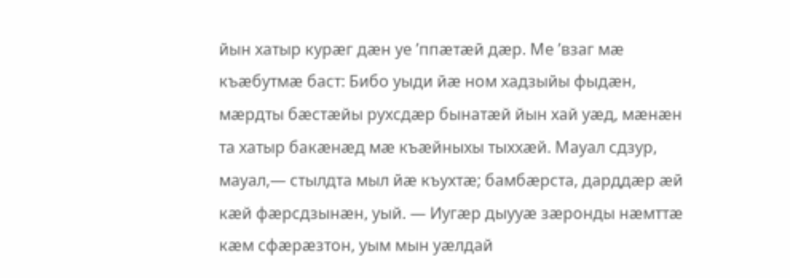йын хатыр курæг дæн уе ’ппæтæй дæр. Ме ’взаг мæ къæбутмæ баст: Бибо уыди йæ ном хадзыйы фыдæн, мæрдты бæстæйы рухсдæр бынатæй йын хай уæд, мæнæн та хатыр бакæнæд мæ къæйныхы тыххæй. Мауал сдзур, мауал,— стылдта мыл йæ къухтæ; бамбæрста, дарддæр æй кæй фæрсдзынæн, уый. — Иугæр дыууæ зæронды нæмттæ кæм сфæрæзтон, уым мын уæлдай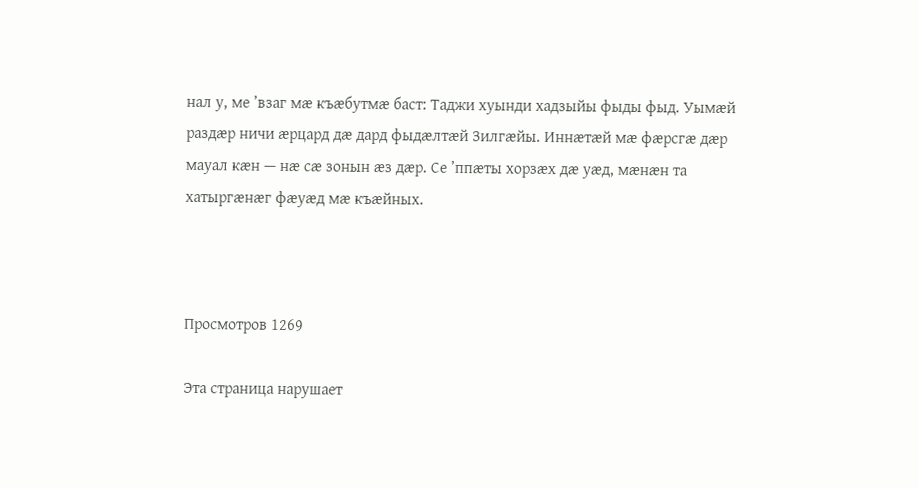нал у, ме ’взаг мæ къæбутмæ баст: Таджи хуынди хадзыйы фыды фыд. Уымæй раздæр ничи æрцард дæ дард фыдæлтæй Зилгæйы. Иннæтæй мæ фæрсгæ дæр мауал кæн — нæ сæ зонын æз дæр. Се ’ппæты хорзæх дæ уæд, мæнæн та хатыргæнæг фæуæд мæ къæйных.



Просмотров 1269

Эта страница нарушает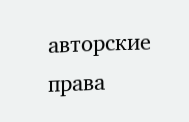авторские права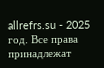allrefrs.su - 2025 год. Все права принадлежат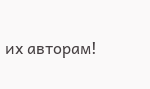их авторам!